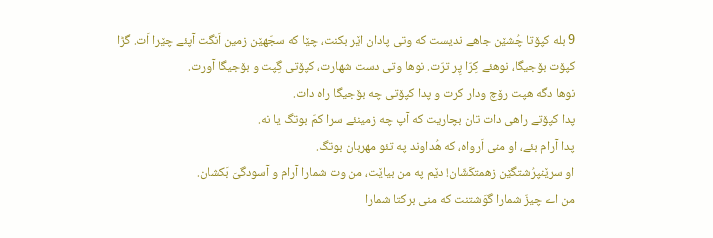9 بله کپۆتا چُشێن جاهے ندیست که وتی پادان اێر بکنت، چێا که سجّهێن زمین اَنگت آپئے چێرا اَت. گڑا کپۆت بۆجیگا، نوهئے کِرّا پِر ترّت. نوها وتی دست شهارت، کپۆتی گِپت و بۆجیگا آورت.
نوها دگه هپت رۆچ ودار کرت و پدا کپۆتی چه بۆجیگا راه دات.
پدا کپۆتے راهی دات تان بچاریت که آپ چه زمینئے سرا کمّ بوتگ یا نه.
پدا آرام بئے، او منی اَرواه، که هُداوند په تئو مهربان بوتگ.
او سرێنپرُشتگێن زهمتکَشّان! دێم په من بیاێت، من وت شمارا آرام و آسودگیَ بَکشان.
من اے چیزّ شمارا گوَشتنت که منی برکتا شمارا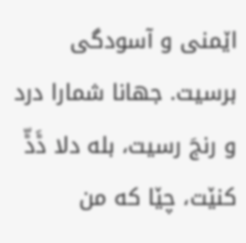اێمنی و آسودگی برسیت. جهانا شمارا درد و رنجَ رسیت، بله دلا ڈَڈّ کنێت، چێا که من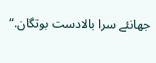جهانئے سرا بالادست بوتگان.“